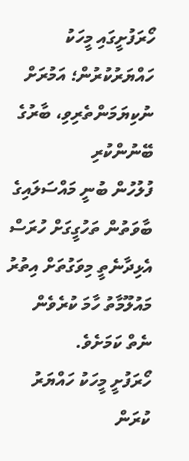ހޯރަފުށީގައި މީހަކު ހައްޔަރުކުރުން؛ އަމުރަށް ނުކިޔަމަންތެރިވި، ބާރުގެ ބޭނުންކުރި
ފުލުހުން ބުނީ މައްސަލައިގެ ބާވަތުން ތަހުގީގަށް ހުރަސް އެޅިދާނެތީ މިވަގުތަށް އިތުރު މައުލޫމާތު ހާމަ ކުރެވެން ނެތް ކަމަށެވެ.
ހޯރަފުށީ މީހަކު ހައްޔަރު ކުރަން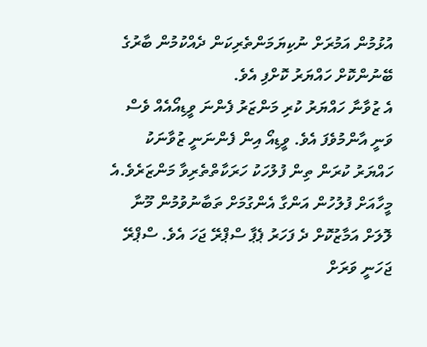އުޅުމުން އަމުރަށް ނުކިޔަމަންތެރިކަން ދެއްކުމުން ބާރުގެ ބޭނުންކޮށް ހައްޔަރު ކޮށްފި އެވެ.
އެ ޒުވާނާ ހައްޔަރު ކުރި މަންޒަރު ފެންނަ ވީޑިއޯއެއް ވެސް ވަނީ އާންމުވެފަ އެވެ. ވީޑިއޯ އިން ފެންނަނީ ޒުވާނަކު ހައްޔަރު ކުރަން ތިން ފުލުހަކު ހަރަކާތްތެރިވާ މަންޒަރެވެ.އެ މީހާއަށް ފުލުހުން އަންގާ އެންގުމަށް ތަބާނުވުމުން މޫނާ ލޮލަށް އަމާޒުކޮށް ދެ ފަހަރު ޕެޕާ ސްޕްރޭ ޖަހަ އެވެ. ސްޕްރޭ ޖަހަނީ ވަރަށް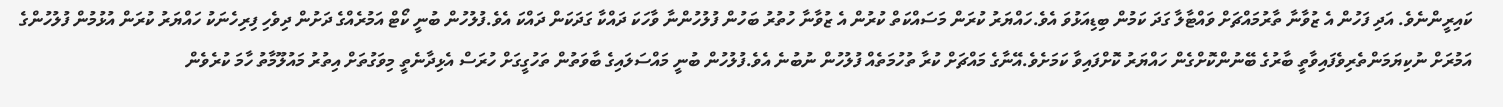ކައިރީންނެވެ. އަދި ފަހުން އެ ޒުވާނާ ތާރުމައްޗަށް ވައްޓާލާ ގަދަ ކަމުން ބިޑިއަޅުވަ އެވެ.ހައްޔަރު ކުރަން މަސައްކަތް ކުރުން އެ ޒުވާނާ ހުތުރު ބަހުން ފުލުހުންނާ ވާހަކަ ދައްކާ ގަދަކަން ދައްކަ އެވެ.ފުލުހުން ބުނީ ކޯޓް އަމުރެއްގެ ދަށުން ދިވެހި ފިރިހެނަކު ހައްޔަރު ކުރަން އުޅުމުން ފުލުހުންގެ އަމުރަށް ނުކިޔަމަންތެރިވެފައިވާތީ ބާރުގެ ބޭނުންކޮށްގެން ހައްޔަރު ކޮށްފައިވާ ކަމަށެވެ.އޭނާގެ މައްޗަށް ކުރާ ތުހުމަތެއް ފުލުހުން ނުބުނެ އެވެ.ފުލުހުން ބުނީ މައްސަލައިގެ ބާވަތުން ތަހުގީގަށް ހުރަސް އެޅިދާނެތީ މިވަގުތަށް އިތުރު މައުލޫމާތު ހާމަ ކުރެވެން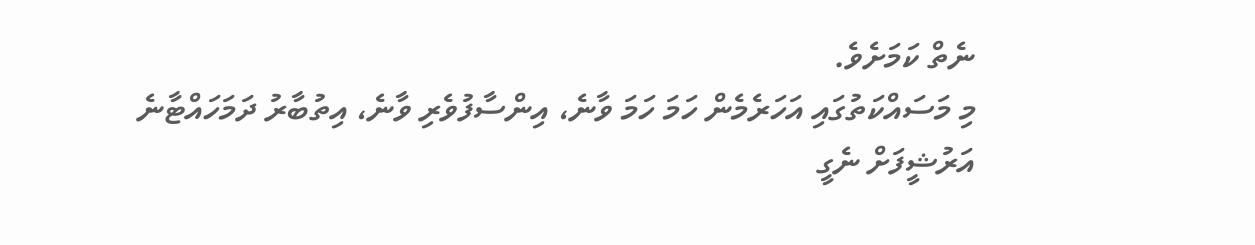ނެތް ކަމަށެވެ.
މި މަސައްކަތުގައި އަހަރެމެން ހަމަ ހަމަ ވާނެ، އިންސާފުވެރި ވާނެ، އިތުބާރު ދަމަހައްޓާނެ
އަރުޝީފަށް ނެގީ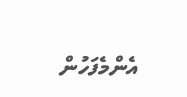އެންމެފަހުން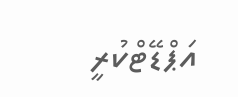އަޕްޑޭޓްކުރީ